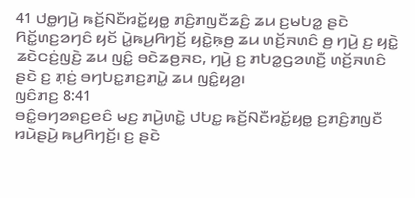41 ꤓꤥ꤭ꤚꤣꤧ꤬ ꤒꤢꤩ꤬ꤡꤢꤪꤙꤢꤩ꤭ꤟꤥ꤭ ꤊꤢꤨ꤬ꤊꤜꤢꤪꤘꤢꤨ꤬ ꤘꤣ ꤢ꤬ꤗꤝꤤ꤭ ꤔꤢꤧ ꤖꤢꤩ꤭ꤛꤢ꤬ꤤꤚꤢꤨ ꤟꤢꤩ ꤣꤧ꤭ꤒꤣ꤬ꤖꤚꤢꤩ꤬ ꤟꤢꤧ꤭ꤒ꤫ꤥ꤬ ꤘꤣ ꤛꤢꤩ꤬ꤏꤛꤢꤨ ꤥ꤬ ꤚꤣꤧ꤬ ꤢ꤬ ꤟꤢꤧ꤭ ꤘꤢꤧꤍꤢꤦ꤬ꤜꤢꤧ꤬ ꤘꤣ ꤜꤢꤨ꤭ ꤋꤢꤧꤘꤥ꤬ꤏꤢ, ꤚꤣꤧ꤬ ꤢ꤬ ꤊꤝꤤ꤭ꤞꤤꤛꤢꤪ꤬ ꤛꤢꤩ꤬ꤏꤛꤢꤨ ꤔꤢꤧ ꤢ꤬ ꤊ꤫ꤢꤦ꤬ ꤋꤚꤝꤢ꤭ꤊꤢ꤬ꤊꤣꤧ꤭ ꤘꤣ ꤜꤢꤨ꤭ꤟꤤ꤬꤯
ꤜꤢꤨꤊꤢ꤬ 8:41
ꤋꤢꤨ꤭ꤋꤚꤤꤎꤢ꤬ꤕꤢꤨ ꤗꤢ꤬ ꤊꤣꤧ꤬ꤛꤢꤧ꤭ ꤓꤝꤢ꤭ ꤒꤢꤩ꤬ꤡꤢꤪꤙꤢꤩ꤭ꤟꤥ꤭ ꤢ꤬ꤊꤢꤨ꤬ꤊꤜꤢꤪ ꤙꤣꤧꤔꤣꤧ꤬ ꤒꤣ꤬ꤖꤚꤢꤩ꤬꤯ ꤢ꤬ ꤔꤢꤧ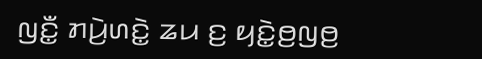ꤜꤢꤪ꤭ ꤊꤣꤧ꤬ꤛꤢꤧ꤭ ꤘꤣ ꤢ꤬ ꤟꤢꤧ꤭ꤥ꤬ꤜꤥ꤬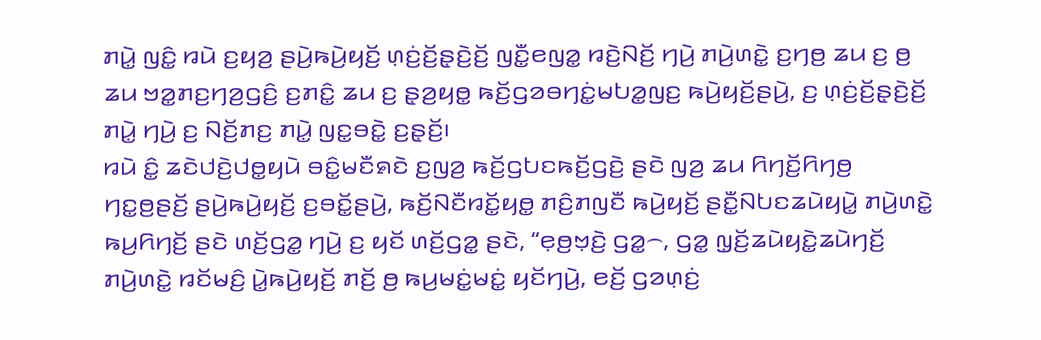ꤊꤣꤧ꤭ ꤜꤢꤨ꤭ ꤙꤣꤧ ꤢ꤬ꤟꤤ꤬ ꤔꤣꤧ꤬ꤒꤣꤧ꤬ꤟꤢꤩ꤬ ꤛ꤫ꤢꤦ꤬ꤢꤩ꤬ꤔ꤫ꤢꤧ꤬ꤢꤩ꤬ ꤜꤢꤪ꤭ꤕꤜꤤ꤭ ꤙꤢꤧ꤬ꤡꤢꤩ꤬ ꤚꤣꤧ꤬ ꤊꤣꤧ꤬ꤛꤢꤧ꤭ ꤢ꤬ꤚꤥ꤬ ꤘꤣ ꤢ꤬ ꤥ꤬ ꤘꤣ ꤠꤤ꤭ꤊꤢ꤬ꤚꤤ꤬ꤞꤢꤨ꤬ ꤢ꤬ꤊꤢꤨ꤭ ꤘꤣ ꤢ꤬ ꤔ꤫ꤤ꤬ꤟꤥ꤭ ꤒꤢꤩ꤬ꤞꤤꤋꤚꤢꤦ꤭ꤗꤝꤤ꤭ꤜꤢ꤬ ꤒꤣꤧ꤬ꤟꤢꤩ꤬ꤔꤣꤧ꤬, ꤢ꤬ ꤛ꤫ꤢꤦ꤬ꤢꤩ꤬ꤔ꤫ꤢꤧ꤬ꤢꤩ꤬ ꤊꤣꤧ꤭ ꤚꤣꤧ꤬ ꤢ꤬ ꤡꤢꤩ꤬ꤊꤢ꤬ ꤊꤣꤧ꤭ ꤜꤢ꤭ꤋꤢꤧ꤭ ꤢ꤬ꤔ꤫ꤢꤩ꤬꤯
ꤙꤣꤧ ꤢꤨ꤭ ꤘꤢꤧꤓꤢꤧ꤬ꤓꤥ꤭ꤟꤣꤧ ꤋꤢꤨ꤭ꤗꤢꤪꤎꤢꤧ ꤢ꤬ꤜꤤ꤬ ꤒꤢꤩ꤬ꤞꤝꤢꤒꤢꤩ꤬ꤞꤢꤧ꤬ ꤔꤢꤧ ꤜꤤ꤬ ꤘꤣ ꤖꤚꤢꤩ꤬ꤖꤚꤥ꤬ ꤚꤢ꤭ꤥ꤬ꤔꤢꤩ꤬ ꤔꤣꤧ꤬ꤒꤣꤧ꤬ꤟꤢꤩ꤬ ꤢ꤬ꤋꤢꤩ꤭ꤔꤣꤧ꤬, ꤒꤢꤩ꤬ꤡꤢꤪꤙꤢꤩ꤭ꤟꤥ꤭ ꤊꤢꤨ꤬ꤊꤜꤢꤪ ꤒꤣꤧ꤬ꤟꤢꤩ꤬ ꤔꤢꤪ꤭ꤡꤝꤢꤘꤣꤧꤟꤣꤧ꤭ ꤊꤣꤧ꤬ꤛꤢꤧ꤭ ꤒꤣ꤬ꤖꤚꤢꤩ꤬ ꤔꤢꤧ ꤛꤢꤩ꤬ꤞꤤ꤭ ꤚꤣꤧ꤬ ꤢ꤬ ꤟꤢꤩ ꤛꤢꤩ꤬ꤞꤤ꤭ ꤔꤢꤧ, “ꤕ꤫ꤥ꤬ꤠ꤫ꤢꤧ꤬ ꤞꤤ꤭꤮, ꤞꤤ꤭ ꤜ꤫ꤢꤩ꤬ꤘꤣꤧꤟꤢꤧ꤭ꤘꤣꤧꤚꤢꤩ꤬ ꤊꤣꤧ꤬ꤛꤢꤧ꤭ ꤙꤢꤩꤗꤢꤨ꤬ ꤣꤧ꤭ꤒꤣꤧ꤬ꤟꤢꤩ꤬ ꤊꤢꤩ꤬ ꤥ꤬ ꤒꤣ꤬ꤗꤢꤦ꤭ꤗꤢꤦ꤭ ꤟꤢꤩꤚꤣꤧ꤬, ꤕꤢꤩ꤬ ꤞꤤꤛ꤫ꤢꤦ꤬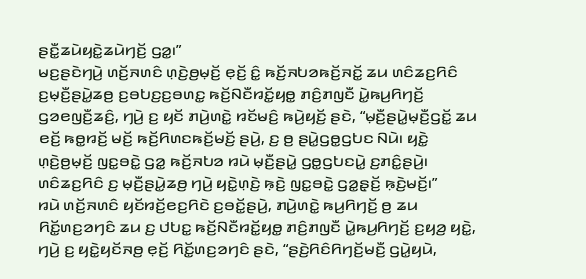ꤔꤢꤪ꤭ꤘꤣꤧꤟꤢꤧ꤭ꤘꤣꤧꤚꤢꤩ꤬ ꤞꤤ꤭꤯”
ꤗꤢ꤬ꤔꤢꤧꤚꤣꤧ꤬ ꤛꤢꤩ꤬ꤏꤛꤢꤨ ꤛ꤫ꤢꤧ꤬ꤥ꤬ꤗ꤫ꤢꤩ꤬ ꤕ꤫ꤢꤩ꤬ ꤢꤨ꤭ ꤒꤢꤩ꤬ꤏꤝꤤꤒꤢꤩ꤬ꤏꤢꤩ꤭ ꤘꤣ ꤛꤢꤨꤘꤢ꤬ꤖꤢꤨ ꤢ꤬ꤗ꤫ꤢꤪ꤬ꤔꤣꤧ꤭ꤘꤥ꤬ ꤢ꤬ꤋꤝꤢ꤬ꤢ꤬ꤋꤛꤢ꤭ ꤒꤢꤩ꤬ꤡꤢꤪꤙꤢꤩ꤭ꤟꤥ꤭ ꤊꤢꤨ꤬ꤊꤜꤢꤪ ꤣꤧ꤭ꤒꤣ꤬ꤖꤚꤢꤩ꤬ ꤞꤤꤕꤜꤢꤪ꤬ꤘꤢꤨ꤬, ꤚꤣꤧ꤬ ꤢ꤬ ꤟꤢꤩ ꤊꤣꤧ꤬ꤛꤢꤧ꤭ ꤙꤢꤩꤗꤢꤨ꤬ ꤒꤣꤧ꤬ꤟꤢꤩ꤬ ꤔꤢꤧ, “ꤗ꤫ꤢꤪ꤬ꤔꤣꤧ꤭ꤗ꤫ꤢꤪ꤬ꤞꤢꤩ꤭ ꤘꤣ ꤕꤢꤩ꤬ ꤒꤥ꤭ꤙꤢꤩ꤬ ꤗꤢꤩ꤬ ꤒꤢꤩ꤬ꤖꤛꤢꤒꤢꤩ꤬ꤗꤢꤩ꤬ ꤔꤣꤧ꤬, ꤢ꤬ ꤥ꤬ ꤔꤣꤧ꤭ꤞꤥ꤭ꤞꤝꤢ ꤡꤣꤧ꤯ ꤟꤢꤧ꤭ ꤛ꤫ꤢꤧ꤬ꤥ꤬ꤗ꤫ꤢꤩ꤬ ꤜꤢ꤭ꤋꤢꤧ꤭ ꤞꤤ꤭ ꤒꤢꤩ꤬ꤏꤝꤤ ꤙꤣꤧ ꤗ꤫ꤢꤪ꤬ꤔꤣꤧ꤭ ꤞꤥ꤭ꤞꤝꤢꤣꤧ꤭ ꤢ꤬ꤊꤢꤨ꤭ꤔꤣꤧ꤬꤯ ꤛꤢꤨꤘꤢ꤬ꤖꤢꤨ ꤢ꤬ ꤗ꤫ꤢꤪ꤬ꤔꤣꤧ꤭ꤘꤥ꤬ ꤚꤣꤧ꤬ ꤟꤢꤧ꤭ꤛ꤫ꤢꤧ꤬ ꤒ꤫ꤢꤧ꤬ ꤜꤢ꤭ꤋꤢꤧ꤭ ꤞꤤ꤭ꤔ꤫ꤢꤩ꤬ ꤒ꤫ꤢꤧ꤬ꤗꤢꤩ꤬꤯”
ꤙꤣꤧ ꤛꤢꤩ꤬ꤏꤛꤢꤨ ꤟꤢꤩꤙꤢꤩ꤬ꤕꤢ꤬ꤖꤢꤧ ꤢ꤬ꤋꤢꤩ꤭ꤔꤣꤧ꤬, ꤊꤣꤧ꤬ꤛꤢꤧ꤭ ꤒꤣ꤬ꤖꤚꤢꤩ꤬ ꤥ꤬ ꤘꤣ ꤖꤢꤩ꤭ꤛꤢ꤬ꤤꤚꤢꤨ ꤘꤣ ꤢ꤬ ꤓꤝꤢ꤭ ꤒꤢꤩ꤬ꤡꤢꤪꤙꤢꤩ꤭ꤟꤥ꤭ ꤊꤢꤨ꤬ꤊꤜꤢꤪ ꤣꤧ꤭ꤒꤣ꤬ꤖꤚꤢꤩ꤬ ꤢ꤬ꤟꤤ꤬ ꤟꤢꤧ꤭, ꤚꤣꤧ꤬ ꤢ꤬ ꤟꤢꤧ꤭ꤟꤢꤩꤏꤥ꤬ ꤕ꤫ꤢꤩ꤬ ꤖꤢꤩ꤭ꤛꤢ꤬ꤤꤚꤢꤨ ꤔꤢꤧ, “ꤔꤢꤧ꤬ꤖꤢꤨꤖꤚꤢꤩ꤬ꤗꤢꤪ꤬ ꤞꤣꤧ꤭ꤟꤣꤧ,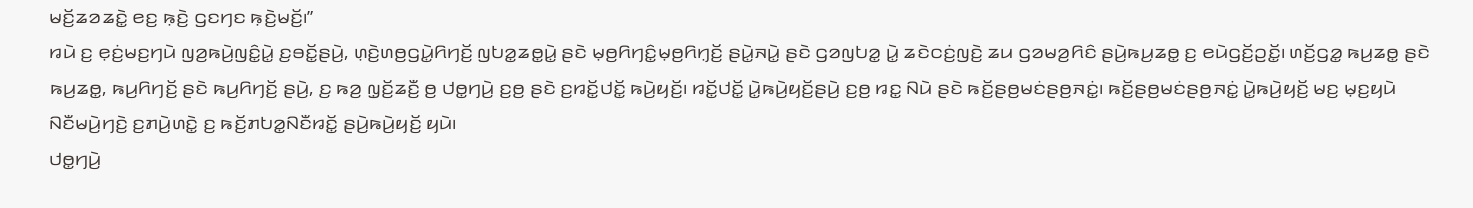ꤗꤢꤩ꤬ꤘꤤꤘꤢꤧ꤭ ꤕꤢ꤬ ꤒ꤫ꤢꤧ꤬ ꤞꤢꤚꤢ ꤒ꤫ꤢꤧ꤬ꤗꤢꤩ꤬꤯”
ꤙꤣꤧ ꤢ꤬ ꤕ꤫ꤢꤦ꤬ꤗꤢ꤬ꤚꤣꤧ ꤜꤤ꤬ꤒꤣꤧ꤬ꤜꤢꤨ꤭ꤣꤧ꤭ ꤢ꤬ꤋꤢꤩ꤭ꤔꤣꤧ꤬, ꤛ꤫ꤢꤧ꤬ꤛꤥ꤬ꤞꤣꤧ꤭ꤖꤚꤢꤩ꤬ ꤜꤝꤤ꤭ꤘꤥ꤭ꤣꤧ꤭ ꤔꤢꤧ ꤗ꤫ꤥ꤬ꤖꤚꤢꤨ꤭ꤗ꤫ꤥ꤬ꤖꤚ꤫ꤢꤩ꤬ ꤔꤣꤧ꤭ꤏꤣꤧ꤭ ꤔꤢꤧ ꤞꤤꤜꤝꤤ꤭ ꤣꤧ꤭ ꤘꤢꤧꤍꤢꤦ꤬ꤜꤢꤧ꤬ ꤘꤣ ꤞꤤꤗꤤ꤬ꤖꤢꤨ ꤔꤣꤧ꤬ꤒꤣ꤬ꤘꤥ꤭ ꤢ꤬ ꤕꤣꤧꤞꤢꤩ꤬ꤑꤢꤩ꤭꤯ ꤛꤢꤩ꤬ꤞꤤ꤭ ꤒꤣ꤬ꤘꤥ꤭ ꤔꤢꤧ ꤒꤣ꤬ꤘꤥ꤭, ꤒꤣ꤬ꤖꤚꤢꤩ꤬ ꤔꤢꤧ ꤒꤣ꤬ꤖꤚꤢꤩ꤬ ꤔꤣꤧ꤬, ꤢ꤬ ꤒꤤ꤬ ꤜ꤫ꤢꤩ꤬ꤘꤢꤪ꤬ ꤥ꤬ ꤓꤥ꤭ꤚꤣꤧ꤬ ꤢ꤬ꤥ꤬ ꤔꤢꤧ ꤢ꤬ꤙꤢꤩ꤭ꤓꤢꤩ꤭ ꤒꤣꤧ꤬ꤟꤢꤩ꤬꤯ ꤙꤢꤩ꤭ꤓꤢꤩ꤭ ꤣꤧ꤭ꤒꤣꤧ꤬ꤟꤢꤩ꤬ꤔꤣꤧ꤬ ꤢ꤬ꤥ꤬ ꤙꤢ꤭ ꤡꤣꤧ ꤔꤢꤧ ꤒꤢꤩ꤬ꤔꤥ꤬ꤗꤢꤦꤔꤥ꤬ꤏꤢꤦ꤭꤯ ꤒꤢꤩ꤬ꤔꤥ꤬ꤗꤢꤦꤔꤥ꤬ꤏꤢꤦ꤭ ꤣꤧ꤭ꤒꤣꤧ꤬ꤟꤢꤩ꤬ ꤗꤢ꤬ ꤗ꤫ꤢ꤬ꤟꤣꤧ ꤡꤢꤪꤗꤣꤧ꤬ꤚꤢꤧ꤬ ꤢ꤬ꤊꤣꤧ꤬ꤛꤢꤧ꤭ ꤢ꤬ ꤒꤢꤩ꤬ꤊꤝꤤ꤭ꤡꤢꤪꤙꤢꤩ꤭ ꤔꤣꤧ꤬ꤒꤣꤧ꤬ꤟꤢꤩ꤬ ꤟꤣꤧ꤯
ꤓꤥ꤭ꤚꤣꤧ꤬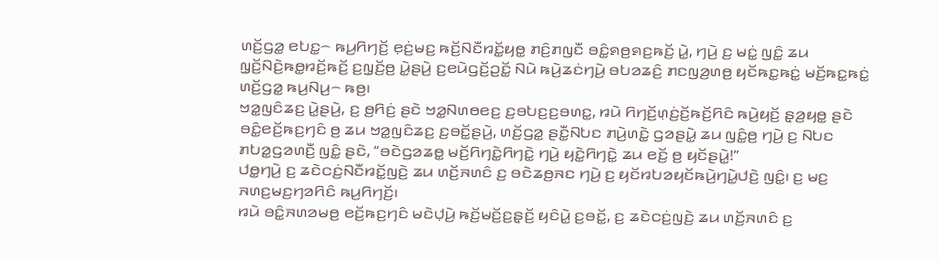ꤛꤢꤩ꤬ꤞꤤ꤭ ꤕꤝꤢ꤭꤮ ꤒꤣ꤬ꤖꤚꤢꤩ꤬ ꤕ꤫ꤢꤦ꤬ꤗꤢ꤬ ꤒꤢꤩ꤬ꤡꤢꤪꤙꤢꤩ꤭ꤟꤥ꤭ ꤊꤢꤨ꤬ꤊꤜꤢꤪ ꤋꤢꤨ꤭ꤎꤥ꤬ꤎꤢ꤬ꤒꤢꤩ꤬ ꤣꤧ꤭, ꤚꤣꤧ꤬ ꤢ꤬ ꤗꤢꤦ꤭ ꤜꤢꤨ꤭ ꤘꤣ ꤜ꤫ꤢꤩ꤬ꤡꤢꤧ꤬ꤒꤥ꤭ꤙꤢꤩ꤬ꤒꤢꤩ꤬ ꤢ꤬ꤜ꤫ꤢꤩ꤬ꤥ꤬ ꤣꤧ꤭ꤔꤣꤧ꤬ ꤢ꤬ꤕꤣꤧꤞꤢꤩ꤬ꤑꤢꤩ꤭ ꤡꤣꤧ ꤒꤣꤧ꤬ꤘꤢꤦꤚꤣꤧ꤬ ꤋꤝꤤꤘꤢꤨ꤬ ꤊꤢꤜꤤ꤬ꤛꤥ꤬ ꤟꤢꤩꤒꤢ꤭ꤒꤢꤦ꤭ ꤗꤢꤩ꤬ꤒꤢ꤭ꤒꤢꤦ꤭ ꤛꤢꤩ꤬ꤞꤤ꤭ ꤒꤣ꤬ꤡꤣ꤬꤮ ꤒꤥ꤬꤯
ꤠꤤ꤭ꤜꤢꤨꤘꤢ꤬ ꤣꤧ꤭ꤔꤣꤧ꤬, ꤢ꤬ ꤥ꤬ꤖꤢꤦ꤬ ꤔꤢꤧ ꤠꤤ꤭ꤡꤛꤥꤕꤢ꤬ ꤢ꤬ꤋꤝꤢ꤬ꤢ꤬ꤋꤛꤢ꤭, ꤙꤣꤧ ꤖꤚꤢꤩ꤬ꤛ꤫ꤢꤦ꤬ꤢꤩ꤬ꤒꤢꤩ꤬ꤖꤢꤨ ꤒꤣꤧ꤬ꤟꤢꤩ꤬ ꤔ꤫ꤤ꤬ꤟꤥ꤭ ꤔꤢꤧ ꤋꤢꤨ꤭ꤕꤢꤩ꤬ꤒꤢ꤬ꤚꤢꤨ ꤥ꤬ ꤘꤣ ꤠꤤ꤭ꤜꤢꤨꤘꤢ꤬ ꤢ꤬ꤋꤢꤩ꤭ꤔꤣꤧ꤬, ꤛꤢꤩ꤬ꤞꤤ꤭ ꤔꤢꤪ꤭ꤡꤝꤢ ꤊꤣꤧ꤬ꤛꤢꤧ꤭ ꤞꤤꤔꤣꤧ꤭ ꤘꤣ ꤜꤢꤨ꤭ꤥ꤬ ꤚꤣꤧ꤬ ꤢ꤬ ꤡꤝꤢ ꤊꤝꤤ꤭ꤞꤤꤛꤢꤪ꤬ ꤜꤢꤨ꤭ ꤔꤢꤧ, “ꤋꤢꤧꤞꤤꤘꤥ꤭ ꤗꤢꤩ꤬ꤖꤚꤢꤧ꤭ꤖꤚꤢꤧ꤭ ꤚꤣꤧ꤬ ꤟꤢꤧ꤭ꤖꤚꤢꤧ꤭ ꤘꤣ ꤕꤢꤩ꤬ ꤥ꤬ ꤟꤢꤩꤔꤣꤧ꤭!”
ꤓꤥ꤭ꤚꤣꤧ꤬ ꤢ꤬ ꤘꤢꤧꤍꤢꤦ꤬ꤡꤢꤪꤙꤢꤩ꤭ꤜꤢꤧ꤬ ꤘꤣ ꤛꤢꤩ꤬ꤏꤛꤢꤨ ꤢ꤬ ꤋꤢꤧꤘꤥ꤬ꤏꤢ ꤚꤣꤧ꤬ ꤢ꤬ ꤟꤢꤩꤙꤝꤤꤟꤢꤩꤒꤣꤧ꤬ꤚꤣꤧ꤭ꤓꤢꤧ꤬ ꤜꤢꤨ꤭꤯ ꤢ꤬ ꤗꤢ꤬ ꤏꤛꤢ꤬ꤗꤢ꤬ꤚꤤꤖꤢꤨ ꤒꤣ꤬ꤖꤚꤢꤩ꤬꤯
ꤙꤣꤧ ꤋꤢꤨ꤭ꤏꤛꤤꤗꤥ꤬ ꤕꤢꤩ꤬ꤒꤢ꤬ꤚꤢꤨ ꤗꤢꤧꤓ꤫ꤣꤧ꤬ ꤒꤢꤩ꤬ꤗꤢꤩ꤬ꤢ꤬ꤔ꤫ꤢꤩ꤬ ꤟꤢꤨꤣꤧ꤭ ꤢ꤬ꤋꤢꤩ꤭, ꤢ꤬ ꤘꤢꤧꤍꤢꤦ꤬ꤜꤢꤧ꤬ ꤘꤣ ꤛꤢꤩ꤬ꤏꤛꤢꤨ ꤢ꤬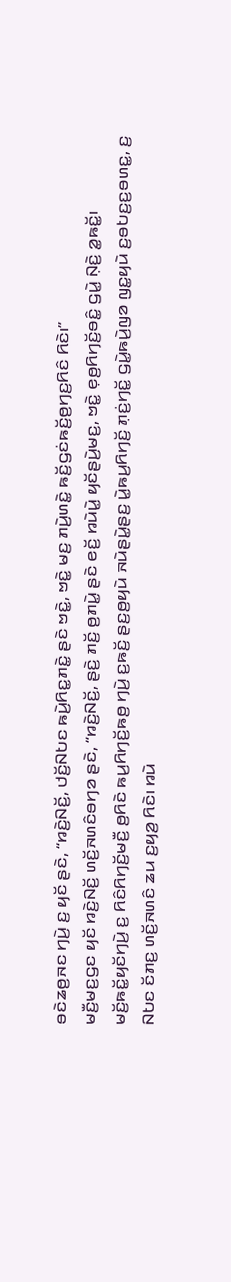ꤋꤢꤧꤘꤥ꤬ꤏꤢ ꤚꤣꤧ꤬ ꤢ꤬ ꤟꤢꤩ ꤔꤢꤧ, “ꤙꤢꤧ꤬ꤡꤢꤩ꤬, ꤓꤢꤩ꤬ꤡꤝꤢ ꤒꤣꤧ꤬ꤖꤢ꤭ꤊꤢꤧ꤭ ꤔꤢꤧ ꤠꤢꤧ꤭, ꤠꤢꤧ꤭ ꤗꤢ꤬ ꤊꤣꤧ꤬ꤛꤢꤧ꤭ ꤒꤢꤩ꤬ꤞꤢꤦꤒꤢꤩ꤬ꤥ꤬ꤚꤢ꤬ꤖꤢꤨ ꤖꤢꤧ꤯”
ꤗꤢꤪ꤬ꤗꤢ꤬ꤞꤢ ꤟꤢꤩ ꤙꤢꤧ꤬ꤡꤢꤩ꤬ ꤛꤢꤩ꤬ꤏꤛꤢꤨꤋꤚꤤ ꤔꤢꤧ, “ꤙꤢꤧ꤬ꤡꤢꤩ꤬, ꤔꤢꤧ꤬ ꤊꤢꤩ꤬ ꤥ꤬ꤊꤣꤧ꤭ ꤔꤢꤧ ꤕꤢꤩ꤬ ꤙꤣꤧꤣꤧ꤭ ꤟꤢꤩꤔꤣꤧ꤬ꤗꤢ꤬, ꤠꤢꤧ꤭ ꤕ꤫ꤥ꤬ꤖꤚꤢꤩ꤬ꤋꤢꤨ꤭ ꤞꤣꤧ꤭ ꤡ꤫ꤢꤧ꤬ ꤤ꤭ꤒꤢꤩ꤭꤯
ꤗꤢꤩ꤬ꤒꤢꤩ꤭ꤟꤢꤩꤚꤣꤧ꤬ ꤢ꤬ ꤖꤢꤨꤖꤚꤢꤩ꤬ꤗꤢꤪ꤬ ꤥ꤬ꤖꤢꤧ ꤒꤣ꤬ꤖꤚꤢꤩ꤬ꤒꤥ꤬ ꤚꤣꤧ꤬ ꤢ꤬ꤒꤢꤩ꤬ ꤔꤢ꤬ꤥ꤬ꤟꤣꤧ ꤏꤣꤧꤔꤣꤧ꤭ꤔꤢ꤬ ꤣꤧ꤭ꤒꤣ꤬ꤖꤚꤢꤩ꤬ ꤊ꤫ꤢꤦ꤬ꤚꤢꤩ꤭ ꤞꤣꤧ꤭ꤒꤣꤧ꤬ꤜꤤ ꤜꤢ꤭ꤟꤣꤧ ꤢ꤬ꤋꤝꤢ꤬ꤢ꤬ꤋꤛꤢ꤭, ꤢ꤬ ꤡꤝꤢ ꤢꤩꤊꤢ꤬ ꤛꤢꤩ꤬ꤏꤛꤢꤨ ꤘꤣ ꤢ꤬ꤟꤤ꤬ ꤖꤢꤧ꤯ ꤙꤣꤧ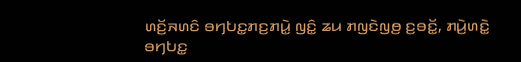ꤛꤢꤩ꤬ꤏꤛꤢꤨ ꤋꤚꤝꤢ꤭ꤊꤢ꤬ꤊꤣꤧ꤭ ꤜꤢꤨ꤭ ꤘꤣ ꤊꤜꤢꤧꤜꤥ꤬ ꤢ꤬ꤋꤢꤩ꤭, ꤊꤣꤧ꤬ꤛꤢꤧ꤭ ꤋꤚꤝꤢ꤭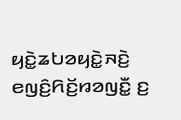ꤟꤢꤧ꤭ꤘꤝꤤꤟꤢꤧ꤭ꤏꤢꤧ꤬ ꤕꤜꤢꤨ꤬ꤖꤢꤩ꤬ꤙꤤꤜꤢꤪ꤭ ꤢ꤬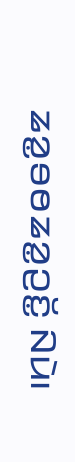ꤘꤤ꤭ꤋꤥꤘꤤ꤭ꤑꤢꤩ꤭ ꤡꤣꤧ꤯